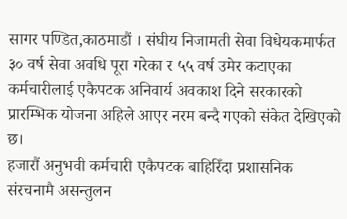सागर पण्डित,काठमाडौं । संघीय निजामती सेवा विधेयकमार्फत ३० वर्ष सेवा अवधि पूरा गरेका र ५५ वर्ष उमेर कटाएका कर्मचारीलाई एकैपटक अनिवार्य अवकाश दिने सरकारको प्रारम्भिक योजना अहिले आएर नरम बन्दै गएको संकेत देखिएको छ।
हजारौं अनुभवी कर्मचारी एकैपटक बाहिरिँदा प्रशासनिक संरचनामै असन्तुलन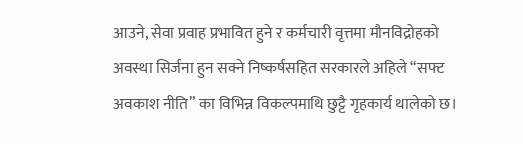आउने, सेवा प्रवाह प्रभावित हुने र कर्मचारी वृत्तमा मौनविद्रोहको अवस्था सिर्जना हुन सक्ने निष्कर्षसहित सरकारले अहिले “सफ्ट अवकाश नीति” का विभिन्न विकल्पमाथि छुट्टै गृहकार्य थालेको छ।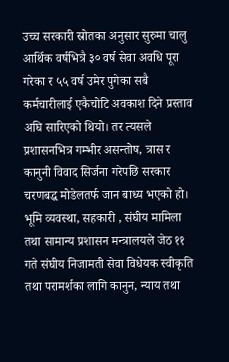उच्च सरकारी स्रोतका अनुसार सुरुमा चालु आर्थिक वर्षभित्रै ३० वर्ष सेवा अवधि पूरा गरेका र ५५ वर्ष उमेर पुगेका सबै कर्मचारीलाई एकैचोटि अवकाश दिने प्रस्ताव अघि सारिएको थियो। तर त्यसले प्रशासनभित्र गम्भीर असन्तोष, त्रास र कानुनी विवाद सिर्जना गरेपछि सरकार चरणबद्ध मोडेलतर्फ जान बाध्य भएको हो।
भूमि व्यवस्था, सहकारी , संघीय मामिला तथा सामान्य प्रशासन मन्त्रालयले जेठ ११ गते संघीय निजामती सेवा विधेयक स्वीकृति तथा परामर्शका लागि कानुन, न्याय तथा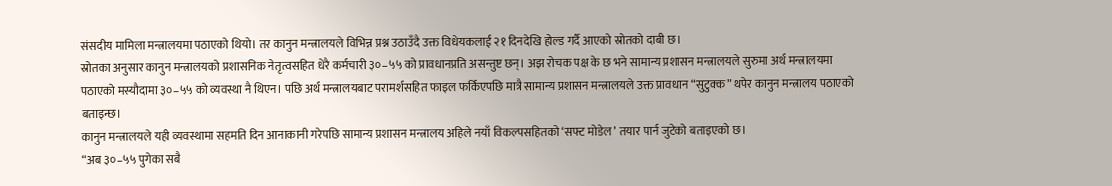संसदीय मामिला मन्त्रालयमा पठाएको थियो। तर कानुन मन्त्रालयले विभिन्न प्रश्न उठाउँदै उक्त विधेयकलाई २१ दिनदेखि होल्ड गर्दै आएको स्रोतको दाबी छ।
स्रोतका अनुसार कानुन मन्त्रालयको प्रशासनिक नेतृत्वसहित धेरै कर्मचारी ३०–५५ को प्रावधानप्रति असन्तुष्ट छन्। अझ रोचक पक्ष के छ भने सामान्य प्रशासन मन्त्रालयले सुरुमा अर्थ मन्त्रालयमा पठाएको मस्यौदामा ३०–५५ को व्यवस्था नै थिएन। पछि अर्थ मन्त्रालयबाट परामर्शसहित फाइल फर्किएपछि मात्रै सामान्य प्रशासन मन्त्रालयले उक्त प्रावधान “सुटुक्क” थपेर कानुन मन्त्रालय पठाएको बताइन्छ।
कानुन मन्त्रालयले यही व्यवस्थामा सहमति दिन आनाकानी गरेपछि सामान्य प्रशासन मन्त्रालय अहिले नयाँ विकल्पसहितको ‘सफ्ट मोडेल’ तयार पार्न जुटेको बताइएको छ।
“अब ३०–५५ पुगेका सबै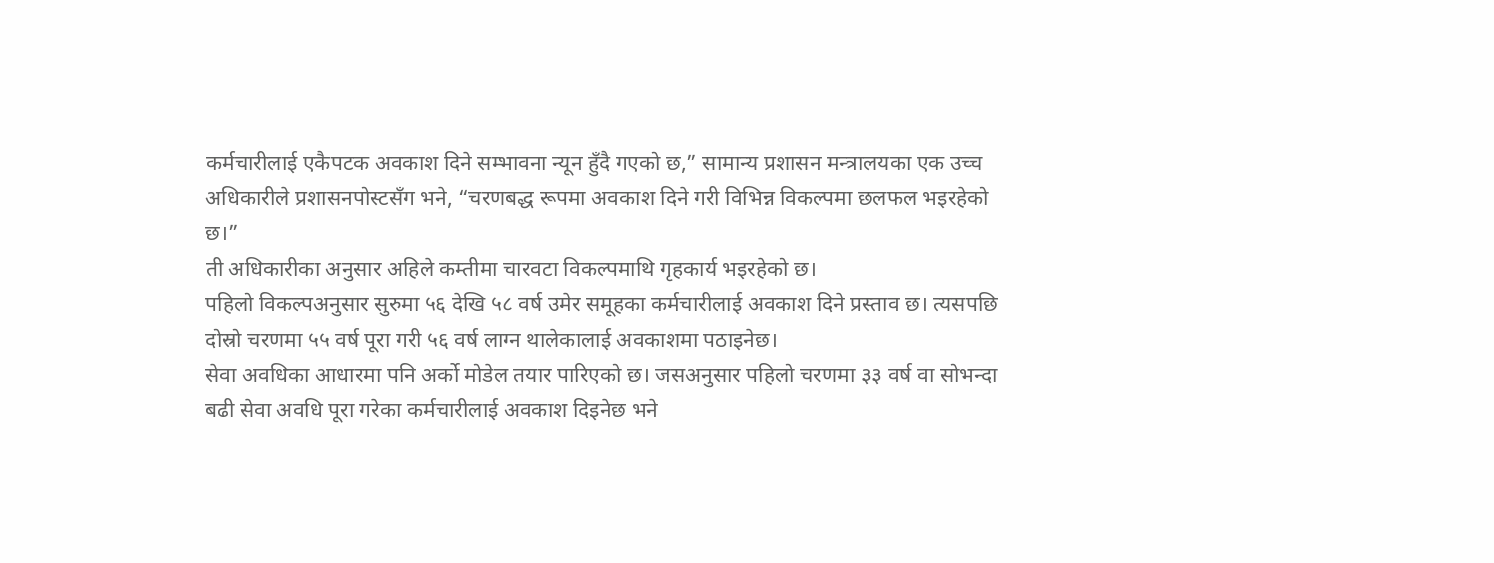कर्मचारीलाई एकैपटक अवकाश दिने सम्भावना न्यून हुँदै गएको छ,” सामान्य प्रशासन मन्त्रालयका एक उच्च अधिकारीले प्रशासनपोस्टसँग भने, “चरणबद्ध रूपमा अवकाश दिने गरी विभिन्न विकल्पमा छलफल भइरहेको छ।”
ती अधिकारीका अनुसार अहिले कम्तीमा चारवटा विकल्पमाथि गृहकार्य भइरहेको छ।
पहिलो विकल्पअनुसार सुरुमा ५६ देखि ५८ वर्ष उमेर समूहका कर्मचारीलाई अवकाश दिने प्रस्ताव छ। त्यसपछि दोस्रो चरणमा ५५ वर्ष पूरा गरी ५६ वर्ष लाग्न थालेकालाई अवकाशमा पठाइनेछ।
सेवा अवधिका आधारमा पनि अर्को मोडेल तयार पारिएको छ। जसअनुसार पहिलो चरणमा ३३ वर्ष वा सोभन्दा बढी सेवा अवधि पूरा गरेका कर्मचारीलाई अवकाश दिइनेछ भने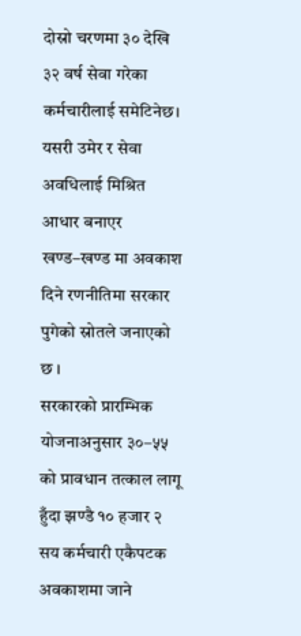दोस्रो चरणमा ३० देखि ३२ वर्ष सेवा गरेका कर्मचारीलाई समेटिनेछ।
यसरी उमेर र सेवा अवधिलाई मिश्रित आधार बनाएर खण्ड–खण्ड मा अवकाश दिने रणनीतिमा सरकार पुगेको स्रोतले जनाएको छ ।
सरकारको प्रारम्भिक योजनाअनुसार ३०–५५ को प्रावधान तत्काल लागू हुँदा झण्डै १० हजार २ सय कर्मचारी एकैपटक अवकाशमा जाने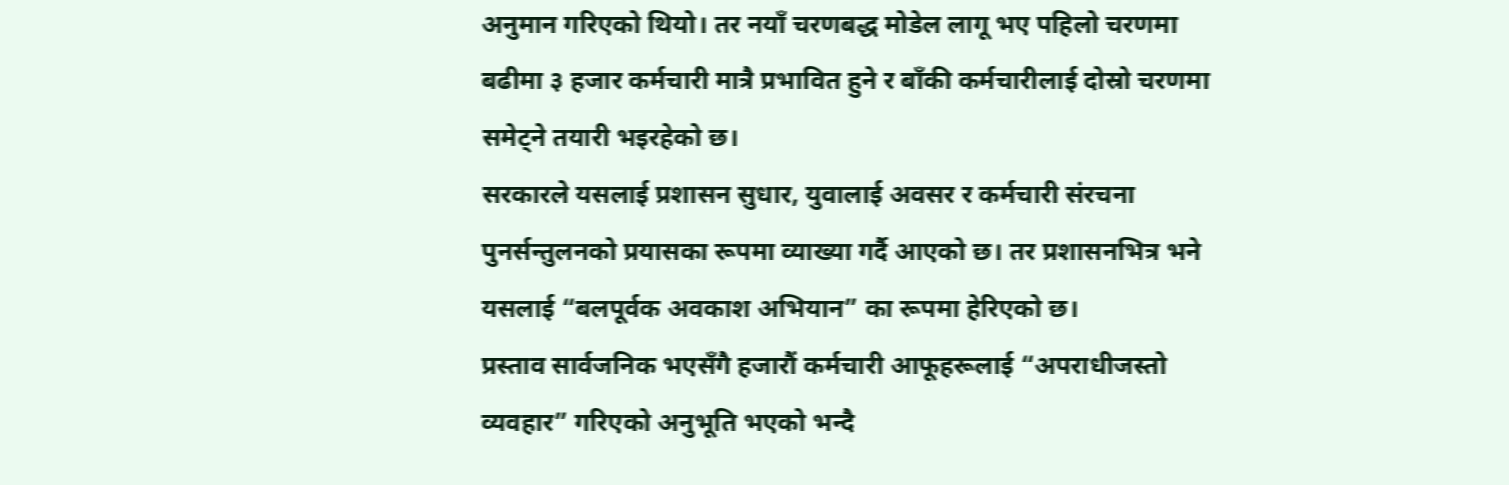अनुमान गरिएको थियो। तर नयाँ चरणबद्ध मोडेल लागू भए पहिलो चरणमा बढीमा ३ हजार कर्मचारी मात्रै प्रभावित हुने र बाँकी कर्मचारीलाई दोस्रो चरणमा समेट्ने तयारी भइरहेको छ।
सरकारले यसलाई प्रशासन सुधार, युवालाई अवसर र कर्मचारी संरचना पुनर्सन्तुलनको प्रयासका रूपमा व्याख्या गर्दै आएको छ। तर प्रशासनभित्र भने यसलाई “बलपूर्वक अवकाश अभियान” का रूपमा हेरिएको छ।
प्रस्ताव सार्वजनिक भएसँगै हजारौं कर्मचारी आफूहरूलाई “अपराधीजस्तो व्यवहार” गरिएको अनुभूति भएको भन्दै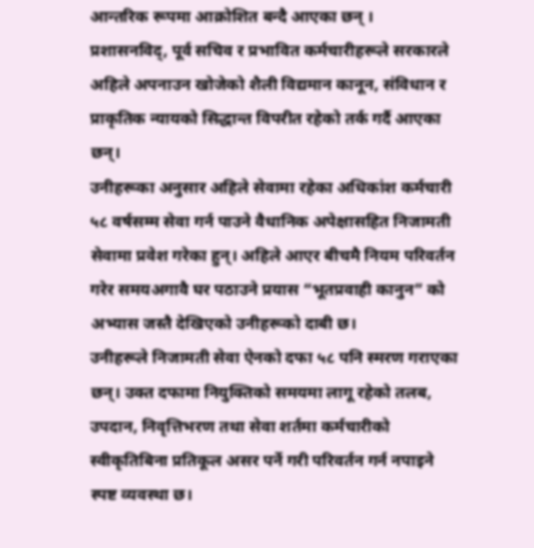आन्तरिक रूपमा आक्रोशित बन्दै आएका छन् ।
प्रशासनविद्, पूर्व सचिव र प्रभावित कर्मचारीहरूले सरकारले अहिले अपनाउन खोजेको शैली विद्यमान कानून, संविधान र प्राकृतिक न्यायको सिद्धान्त विपरीत रहेको तर्क गर्दै आएका छन्।
उनीहरूका अनुसार अहिले सेवामा रहेका अधिकांश कर्मचारी ५८ वर्षसम्म सेवा गर्न पाउने वैधानिक अपेक्षासहित निजामती सेवामा प्रवेश गरेका हुन्। अहिले आएर बीचमै नियम परिवर्तन गरेर समयअगावै घर पठाउने प्रयास “भूतप्रवाही कानुन” को अभ्यास जस्तै देखिएको उनीहरूको दाबी छ।
उनीहरूले निजामती सेवा ऐनको दफा ५८ पनि स्मरण गराएका छन्। उक्त दफामा नियुक्तिको समयमा लागू रहेको तलब, उपदान, निवृत्तिभरण तथा सेवा शर्तमा कर्मचारीको स्वीकृतिबिना प्रतिकूल असर पर्ने गरी परिवर्तन गर्न नपाइने स्पष्ट व्यवस्था छ।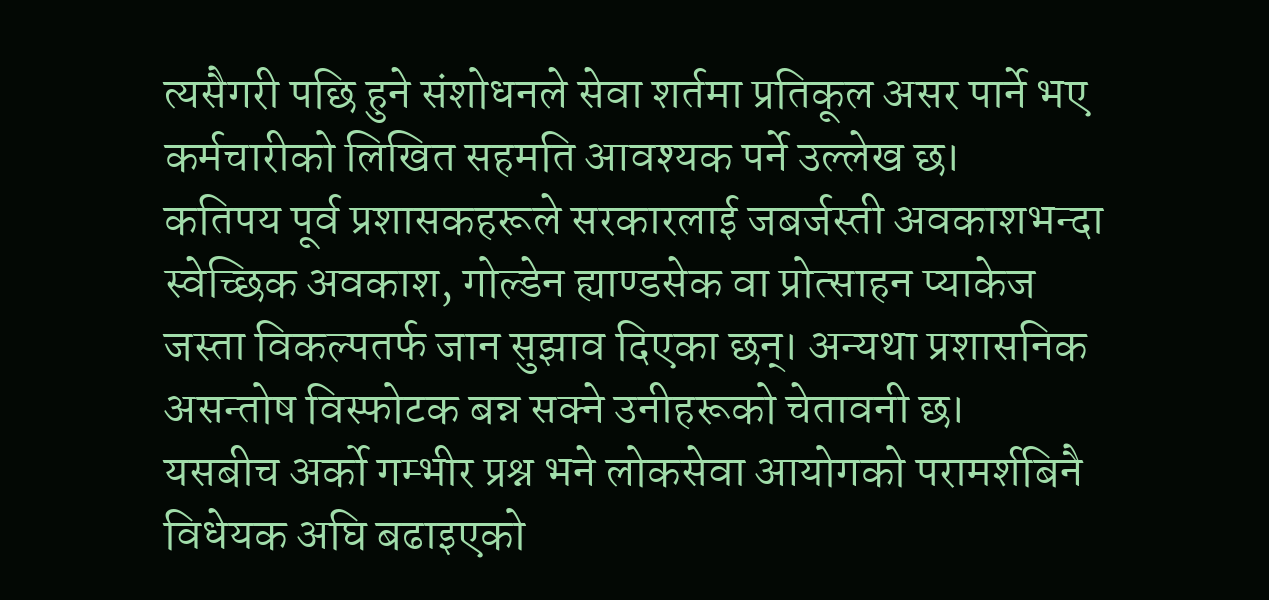त्यसैगरी पछि हुने संशोधनले सेवा शर्तमा प्रतिकूल असर पार्ने भए कर्मचारीको लिखित सहमति आवश्यक पर्ने उल्लेख छ।
कतिपय पूर्व प्रशासकहरूले सरकारलाई जबर्जस्ती अवकाशभन्दा स्वेच्छिक अवकाश, गोल्डेन ह्याण्डसेक वा प्रोत्साहन प्याकेज जस्ता विकल्पतर्फ जान सुझाव दिएका छन्। अन्यथा प्रशासनिक असन्तोष विस्फोटक बन्न सक्ने उनीहरूको चेतावनी छ।
यसबीच अर्को गम्भीर प्रश्न भने लोकसेवा आयोगको परामर्शबिनै विधेयक अघि बढाइएको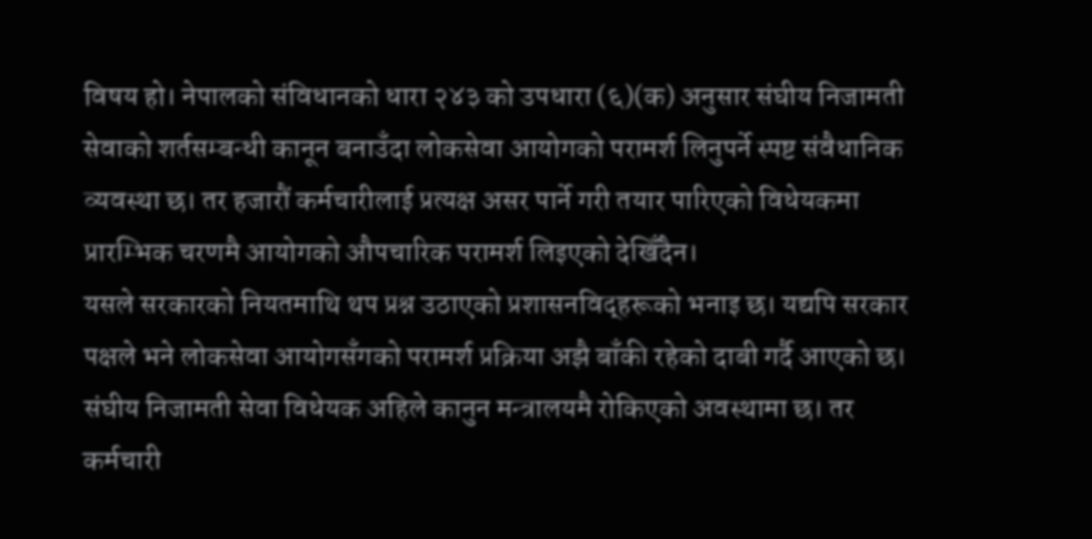विषय हो। नेपालको संविधानको धारा २४३ को उपधारा (६)(क) अनुसार संघीय निजामती सेवाको शर्तसम्बन्धी कानून बनाउँदा लोकसेवा आयोगको परामर्श लिनुपर्ने स्पष्ट संवैधानिक व्यवस्था छ। तर हजारौं कर्मचारीलाई प्रत्यक्ष असर पार्ने गरी तयार पारिएको विधेयकमा प्रारम्भिक चरणमै आयोगको औपचारिक परामर्श लिइएको देखिँदैन।
यसले सरकारको नियतमाथि थप प्रश्न उठाएको प्रशासनविद्हरूको भनाइ छ। यद्यपि सरकार पक्षले भने लोकसेवा आयोगसँगको परामर्श प्रक्रिया अझै बाँकी रहेको दाबी गर्दै आएको छ।
संघीय निजामती सेवा विधेयक अहिले कानुन मन्त्रालयमै रोकिएको अवस्थामा छ। तर कर्मचारी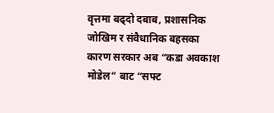वृत्तमा बढ्दो दबाब, प्रशासनिक जोखिम र संवैधानिक बहसका कारण सरकार अब “कडा अवकाश मोडेल” बाट “सफ्ट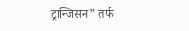ट्रान्जिसन” तर्फ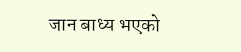जान बाध्य भएको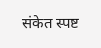संकेत स्पष्ट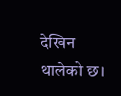देखिन थालेको छ।